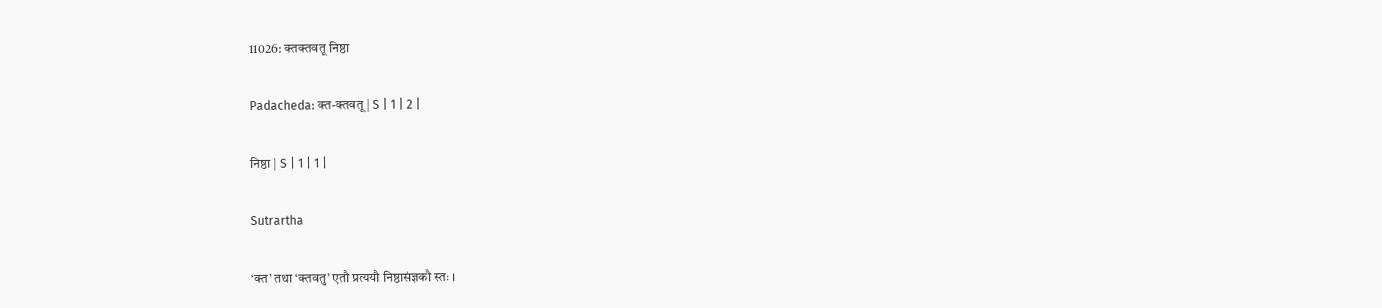11026: क्तक्तवतू निष्ठा

Padacheda: क्त-क्तवतू | S | 1 | 2 |

निष्ठा | S | 1 | 1 |

Sutrartha

‘क्त’ तथा ‘क्तवतु’ एतौ प्रत्ययौ निष्ठासंज्ञकौ स्तः ।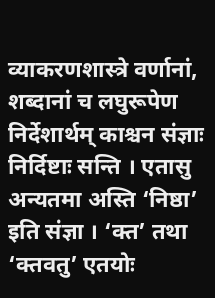व्याकरणशास्त्रे वर्णानां, शब्दानां च लघुरूपेण निर्देशार्थम् काश्चन संज्ञाः निर्दिष्टाः सन्ति । एतासु अन्यतमा अस्ति ‘निष्ठा’ इति संज्ञा । ‘क्त’ तथा ‘क्तवतु’ एतयोः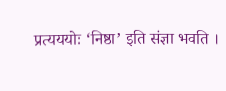प्रत्यययोः ‘निष्ठा’ इति संज्ञा भवति ।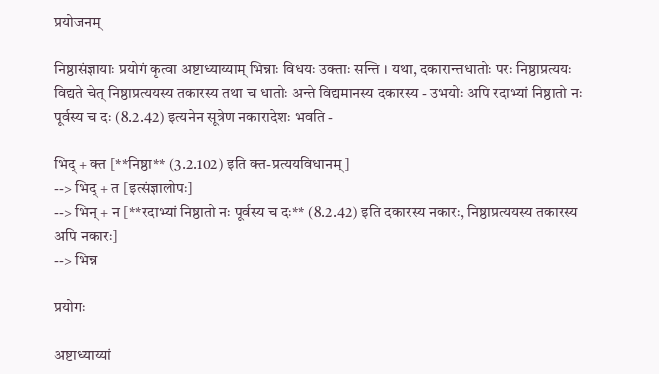प्रयोजनम्

निष्ठासंज्ञायाः प्रयोगं कृत्वा अष्टाध्याय्याम् भिन्नाः विधयः उक्ताः सन्ति । यथा, दकारान्तधातोः परः निष्ठाप्रत्ययः विद्यते चेत् निष्ठाप्रत्ययस्य तकारस्य तथा च धातोः अन्ते विद्यमानस्य दकारस्य - उभयोः अपि रदाभ्यां निष्ठातो नः पूर्वस्य च दः (8.2.42) इत्यनेन सूत्रेण नकारादेशः भवति -

भिद् + क्त [**निष्ठा** (3.2.102) इति क्त-प्रत्ययविधानम्]
--> भिद् + त [इत्संज्ञालोपः]
--> भिन् + न [**रदाभ्यां निष्ठातो नः पूर्वस्य च दः** (8.2.42) इति दकारस्य नकारः, निष्ठाप्रत्ययस्य तकारस्य अपि नकारः]
--> भिन्न

प्रयोगः

अष्टाध्याय्यां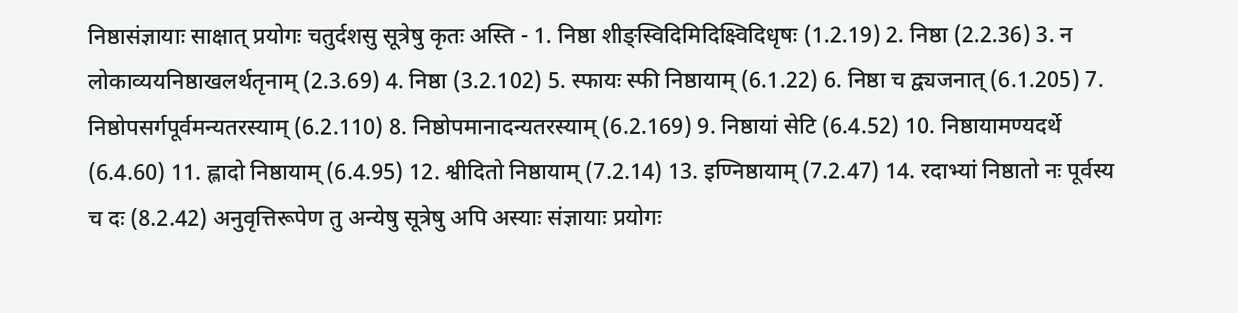निष्ठासंज्ञायाः साक्षात् प्रयोगः चतुर्दशसु सूत्रेषु कृतः अस्ति - 1. निष्ठा शीङ्स्विदिमिदिक्ष्विदिधृषः (1.2.19) 2. निष्ठा (2.2.36) 3. न लोकाव्ययनिष्ठाखलर्थतृनाम् (2.3.69) 4. निष्ठा (3.2.102) 5. स्फायः स्फी निष्ठायाम् (6.1.22) 6. निष्ठा च द्व्यजनात् (6.1.205) 7. निष्ठोपसर्गपूर्वमन्यतरस्याम् (6.2.110) 8. निष्ठोपमानादन्यतरस्याम् (6.2.169) 9. निष्ठायां सेटि (6.4.52) 10. निष्ठायामण्यदर्थे (6.4.60) 11. ह्लादो निष्ठायाम् (6.4.95) 12. श्वीदितो निष्ठायाम् (7.2.14) 13. इण्निष्ठायाम् (7.2.47) 14. रदाभ्यां निष्ठातो नः पूर्वस्य च दः (8.2.42) अनुवृत्तिरूपेण तु अन्येषु सूत्रेषु अपि अस्याः संज्ञायाः प्रयोगः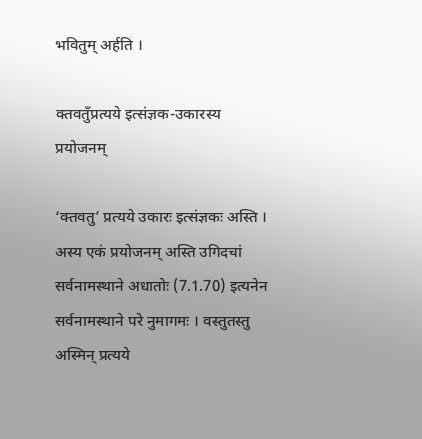भवितुम् अर्हति ।

क्तवतुँप्रत्यये इत्संज्ञक-उकारस्य प्रयोजनम्

‘क्तवतु’ प्रत्यये उकारः इत्संज्ञकः अस्ति । अस्य एकं प्रयोजनम् अस्ति उगिदचां सर्वनामस्थाने अधातोः (7.1.70) इत्यनेन सर्वनामस्थाने परे नुमागमः । वस्तुतस्तु अस्मिन् प्रत्यये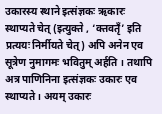उकारस्य स्थाने इत्संज्ञकः ऋकारः स्थाप्यते चेत् (इत्युक्ते , ‘क्तवतृँ’ इति प्रत्ययः निर्मीयते चेत्) अपि अनेन एव सूत्रेण नुमागमः भवितुम् अर्हति । तथापि अत्र पाणिनिना इत्संज्ञकः उकारः एव स्थाप्यते । अयम् उकारः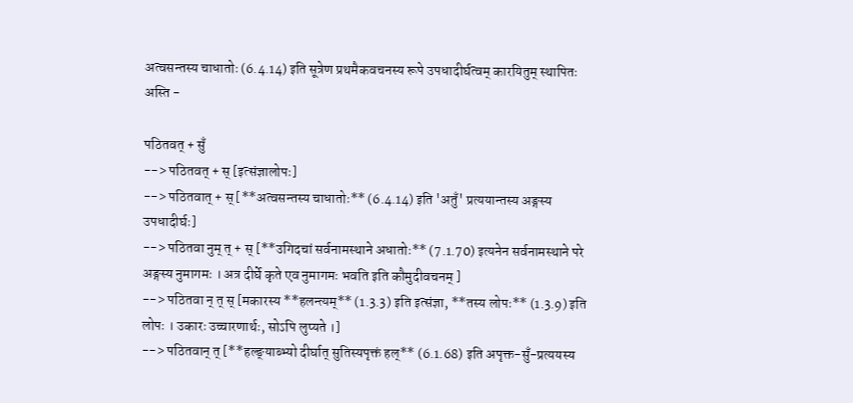अत्वसन्तस्य चाधातोः (6.4.14) इति सूत्रेण प्रथमैकवचनस्य रूपे उपधादीर्घत्वम् कारयितुम् स्थापितः अस्ति -

पठितवत् + सुँ
--> पठितवत् + स् [इत्संज्ञालोपः]
--> पठितवात् + स् [**अत्वसन्तस्य चाधातोः** (6.4.14) इति 'अतुँ' प्रत्ययान्तस्य अङ्गस्य उपधादीर्घः]
--> पठितवा नुम् त् + स् [**उगिदचां सर्वनामस्थाने अधातोः** (7.1.70) इत्यनेन सर्वनामस्थाने परे अङ्गस्य नुमागमः । अत्र दीर्घे कृते एव नुमागमः भवति इति कौमुदीवचनम् ]
--> पठितवा न् त् स् [मकारस्य **हलन्त्यम्** (1.3.3) इति इत्संज्ञा, **तस्य लोपः** (1.3.9) इति लोपः । उकारः उच्चारणार्थः, सोऽपि लुप्यते ।]
--> पठितवान् त् [**हल्ङ्याब्भ्यो दीर्घात् सुतिस्यपृक्तं हल्** (6.1.68) इति अपृक्त-सुँ-प्रत्ययस्य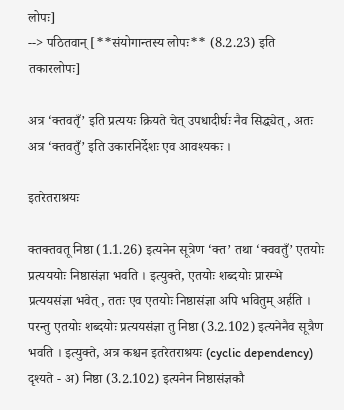लोपः]
--> पठितवान् [**संयोगान्तस्य लोपः** (8.2.23) इति तकारलोपः]

अत्र ‘क्तवतृँ’ इति प्रत्ययः क्रियते चेत् उपधादीर्घः नैव सिद्ध्येत्, अतः अत्र ‘क्तवतुँ’ इति उकारनिर्देशः एव आवश्यकः ।

इतरेतराश्रयः

क्तक्तवतू निष्ठा (1.1.26) इत्यनेन सूत्रेण ‘क्त’ तथा ‘क्ववतुँ’ एतयोः प्रत्यययोः निष्ठासंज्ञा भवति । इत्युक्ते, एतयोः शब्दयोः प्रारम्भे प्रत्ययसंज्ञा भवेत्, ततः एव एतयोः निष्ठासंज्ञा अपि भवितुम् अर्हति । परन्तु एतयोः शब्दयोः प्रत्ययसंज्ञा तु निष्ठा (3.2.102) इत्यनेनैव सूत्रैण भवति । इत्युक्ते, अत्र कश्चन इतरेतराश्रयः (cyclic dependency) दृश्यते - अ) निष्ठा (3.2.102) इत्यनेन निष्ठासंज्ञकौ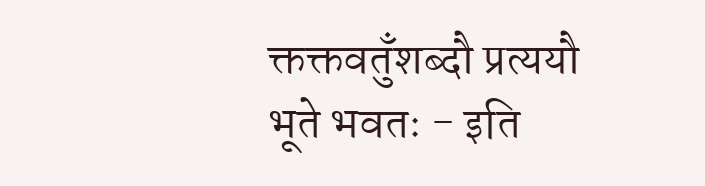क्तक्तवतुँशब्दौ प्रत्ययौ भूते भवतः - इति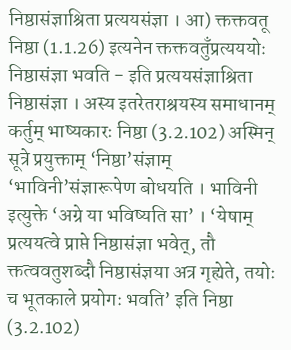निष्ठासंज्ञाश्रिता प्रत्ययसंज्ञा । आ) क्तक्तवतू निष्ठा (1.1.26) इत्यनेन क्तक्तवतुँप्रत्यययोः निष्ठासंज्ञा भवति - इति प्रत्ययसंज्ञाश्रिता निष्ठासंज्ञा । अस्य इतरेतराश्रयस्य समाधानम् कर्तुम् भाष्यकारः निष्ठा (3.2.102) अस्मिन् सूत्रे प्रयुक्ताम् ‘निष्ठा’संज्ञाम् ‘भाविनी’संज्ञारूपेण बोधयति । भाविनी इत्युक्ते ‘अग्रे या भविष्यति सा’ । ‘येषाम् प्रत्ययत्वे प्राप्ते निष्ठासंज्ञा भवेत्, तौ क्तत्ववतुशब्दौ निष्ठासंज्ञया अत्र गृह्येते, तयोः च भूतकाले प्रयोगः भवति’ इति निष्ठा (3.2.102)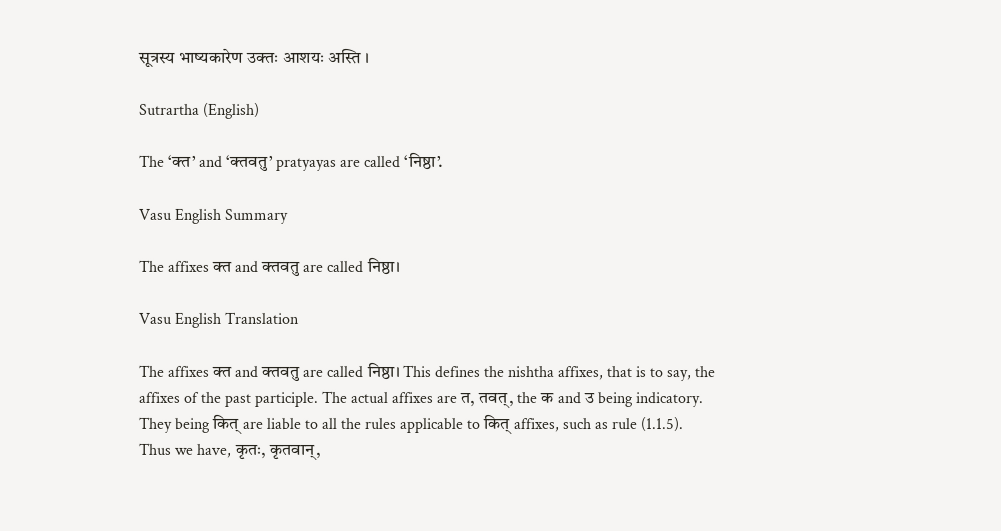सूत्रस्य भाष्यकारेण उक्तः आशयः अस्ति ।

Sutrartha (English)

The ‘क्त’ and ‘क्तवतु’ pratyayas are called ‘निष्ठा’.

Vasu English Summary

The affixes क्त and क्तवतु are called निष्ठा।

Vasu English Translation

The affixes क्त and क्तवतु are called निष्ठा। This defines the nishtha affixes, that is to say, the affixes of the past participle. The actual affixes are त, तवत्, the क and उ being indicatory. They being कित् are liable to all the rules applicable to कित् affixes, such as rule (1.1.5). Thus we have, कृतः, कृतवान्,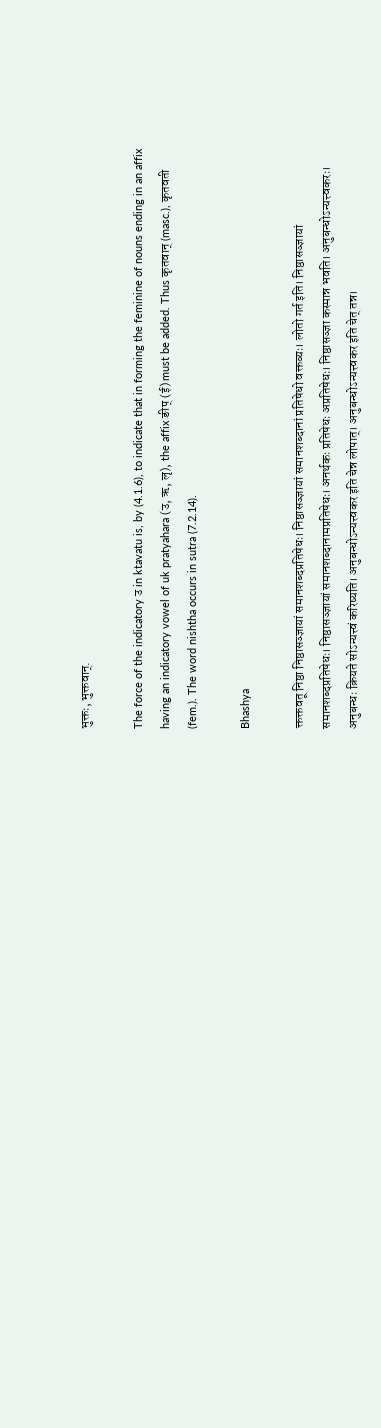भुक्तः, भुक्तवान्.

The force of the indicatory उ in ktavatu is, by (4.1.6), to indicate that in forming the feminine of nouns ending in an affix having an indicatory vowel of uk pratyahara (उ, ऋ, लृ), the affix ङीप् (ई) must be added. Thus कृतवान् (masc.), कृतवती (fem.). The word nishtha occurs in sutra (7.2.14).

Bhashya

क्तक्तवतू निष्ठा निष्ठासञ्ज्ञायां समानशब्दप्रतिषेधः। निष्ठासञ्ज्ञायां समानशब्दानां प्रतिषेधो वक्तव्यः। लोतो गर्त इति। निष्ठासञ्ज्ञायां समानशब्दप्रतिषेधः। निष्ठासञ्ज्ञायां समानशब्दानामप्रतिषेधः। अनर्थकः प्रतिषेधः अप्रतिषेधः। निष्ठासञ्ज्ञा कस्मान्न भवति। अनुबन्धोऽन्यत्त्वकरः। अनुबन्धः क्रियते सोऽन्यत्त्वं करिष्यति। अनुबन्धोऽन्यत्त्वकर इति चेन्न लोपात्। अनुबन्धोऽन्यत्त्वकर इति चेत् तन्न।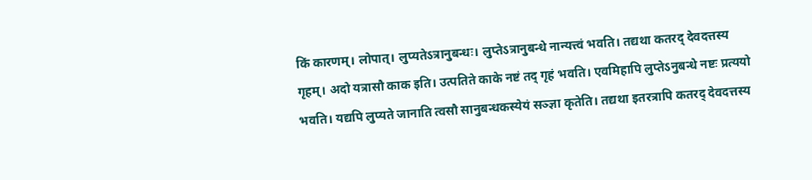किं कारणम्। लोपात्। लुप्यतेऽत्रानुबन्धः। लुप्तेऽत्रानुबन्धे नान्यत्त्वं भवति। तद्यथा कतरद् देवदत्तस्य गृहम्। अदो यत्रासौ काक इति। उत्पतिते काके नष्टं तद् गृहं भवति। एवमिहापि लुप्तेऽनुबन्धे नष्टः प्रत्ययो भवति। यद्यपि लुप्यते जानाति त्वसौ सानुबन्धकस्येयं सञ्ज्ञा कृतेति। तद्यथा इतरत्रापि कतरद् देवदत्तस्य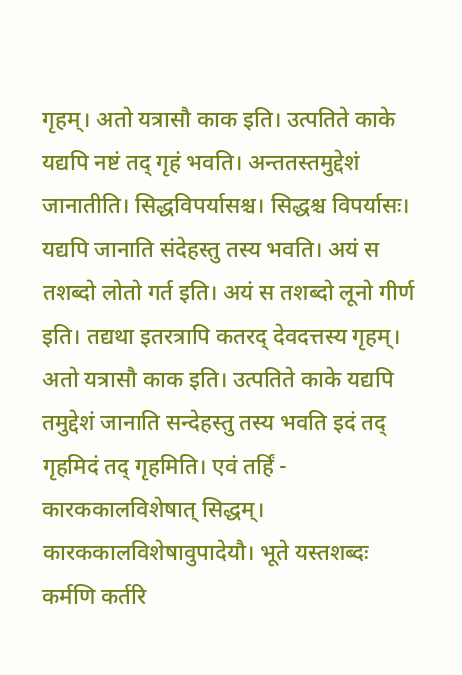गृहम्। अतो यत्रासौ काक इति। उत्पतिते काके यद्यपि नष्टं तद् गृहं भवति। अन्ततस्तमुद्देशं जानातीति। सिद्धविपर्यासश्च। सिद्धश्च विपर्यासः। यद्यपि जानाति संदेहस्तु तस्य भवति। अयं स तशब्दो लोतो गर्त इति। अयं स तशब्दो लूनो गीर्ण इति। तद्यथा इतरत्रापि कतरद् देवदत्तस्य गृहम्। अतो यत्रासौ काक इति। उत्पतिते काके यद्यपि तमुद्देशं जानाति सन्देहस्तु तस्य भवति इदं तद् गृहमिदं तद् गृहमिति। एवं तर्हिं - कारककालविशेषात् सिद्धम्। कारककालविशेषावुपादेयौ। भूते यस्तशब्दः कर्मणि कर्तरि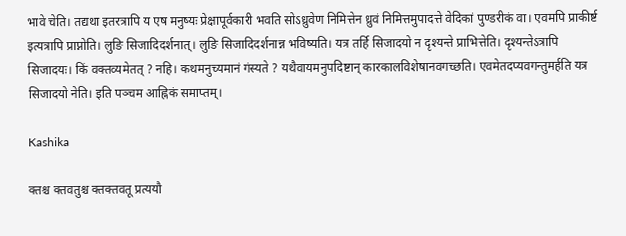भावे चेति। तद्यथा इतरत्रापि य एष मनुष्यः प्रेक्षापूर्वकारी भवति सोऽध्रुवेण निमित्तेन ध्रुवं निमित्तमुपादत्ते वेदिकां पुण्डरीकं वा। एवमपि प्राकीर्ष्ट इत्यत्रापि प्राप्नोति। लुङि सिजादिदर्शनात्। लुङि सिजादिदर्शनान्न भविष्यति। यत्र तर्हि सिजादयो न दृश्यन्ते प्राभित्तेति। दृश्यन्तेऽत्रापि सिजादयः। किं वक्तव्यमेतत् ? नहि। कथमनुच्यमानं गंस्यते ? यथैवायमनुपदिष्टान् कारकालविशेषानवगच्छति। एवमेतदप्यवगन्तुमर्हति यत्र सिजादयो नेति। इति पञ्चम आह्निकं समाप्तम्।

Kashika

क्तश्च क्तवतुश्च क्तक्तवतू प्रत्ययौ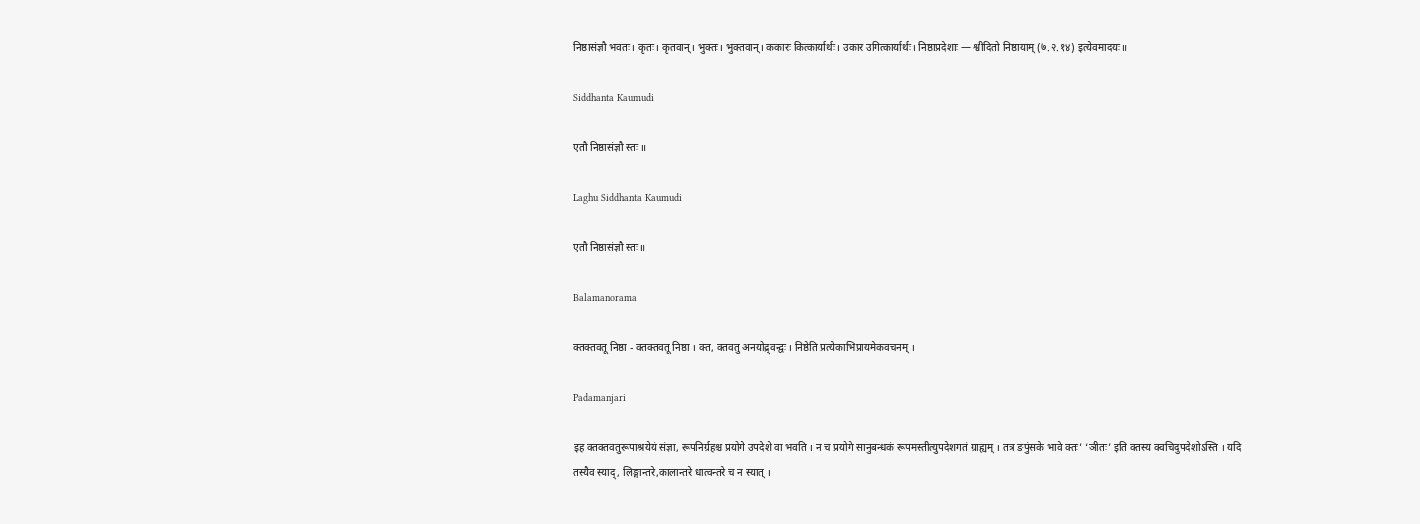निष्ठासंज्ञौ भवतः। कृतः। कृतवान्। भुक्तः। भुक्तवान्। ककारः कित्कार्यार्थः। उकार उगित्कार्यार्थः। निष्ठाप्रदेशाः — श्वीदितो निष्ठायाम् (७.२.१४) इत्येवमादयः॥

Siddhanta Kaumudi

एतौ निष्ठासंज्ञौ स्तः ॥

Laghu Siddhanta Kaumudi

एतौ निष्ठासंज्ञौ स्तः॥

Balamanorama

क्तक्तवतू निष्ठा - क्तक्तवतू निष्ठा । क्त, क्तवतु अनयोद्र्वन्द्वः । निष्ठेति प्रत्येकाभिप्रायमेकवचनम् ।

Padamanjari

इह क्तक्तवतुरूपाश्रयेयं संज्ञा, रूपनिर्ग्रहश्च प्रयोगे उपदेशे वा भवति । न च प्रयोगे सानुबन्धकं रूपमस्तीत्युपदेशगतं ग्राह्यम् । तत्र ङपुंसके भावे क्तः’ ‘ञीतः’ इति क्तस्य क्वचिदुपदेशोऽस्ति । यदि तस्यैव स्याद्, लिङ्गान्तरे,कालान्तरे धात्वन्तरे च न स्यात् ।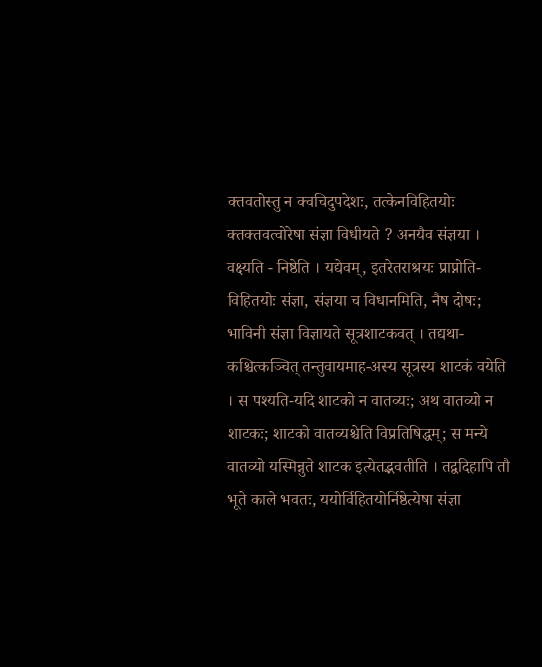क्तवतोस्तु न क्वचिदुपदेशः, तत्केनविहितयोः क्तक्तवत्वोरेषा संज्ञा विधीयते ? अनयैव संज्ञया । वक्ष्यति - निष्ठेति । यद्येवम्, इतरेतराश्रयः प्राप्नोति-विहितयोः संज्ञा, संज्ञया च विधानमिति, नैष दोषः; भाविनी संज्ञा विज्ञायते सूत्रशाटकवत् । तद्यथा-कश्चित्कञ्चित् तन्तुवायमाह-अस्य सूत्रस्य शाटकं वयेति । स पश्यति-यदि शाटको न वातव्यः; अथ वातव्यो न शाटकः; शाटको वातव्यश्चेति विप्रतिषिद्धम्; स मन्ये वातव्यो यस्मिन्नुते शाटक इत्येतद्भवतीति । तद्वदिहापि तौ भूते काले भवतः, ययोर्विहितयोर्निष्ठेत्येषा संज्ञा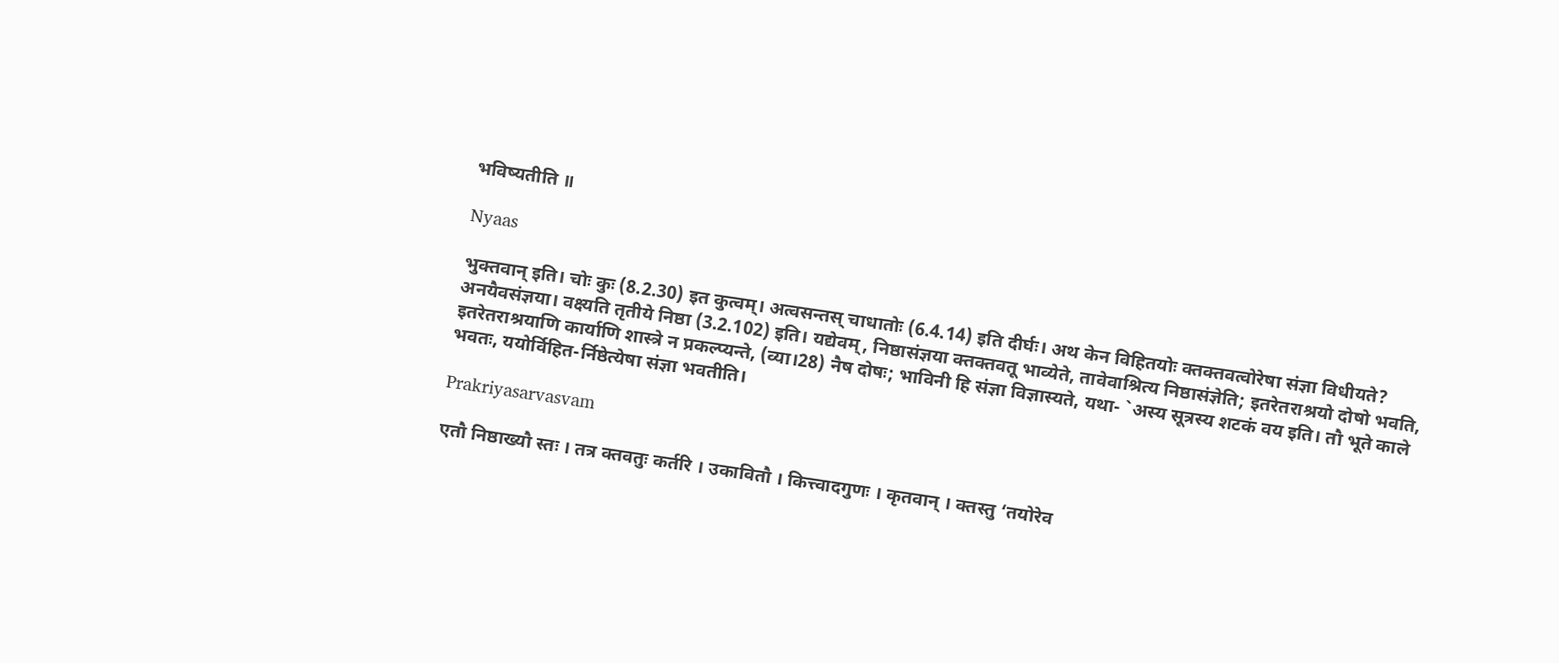भविष्यतीति ॥

Nyaas

भुक्तवान् इति। चोः कुः (8.2.30) इत कुत्वम्। अत्वसन्तस् चाधातोः (6.4.14) इति दीर्घः। अथ केन विहितयोः क्तक्तवत्वोरेषा संज्ञा विधीयते? अनयैवसंज्ञया। वक्ष्यति तृतीये निष्ठा (3.2.102) इति। यद्येवम्, निष्ठासंज्ञया क्तक्तवतू भाव्येते, तावेवाश्रित्य निष्ठासंज्ञेति; इतरेतराश्रयो दोषो भवति, इतरेतराश्रयाणि कार्याणि शास्त्रे न प्रकल्प्यन्ते, (व्या।28) नैष दोषः; भाविनी हि संज्ञा विज्ञास्यते, यथा- `अस्य सूत्रस्य शटकं वय इति। तौ भूते काले भवतः, ययोर्विहित-र्निष्ठेत्येषा संज्ञा भवतीति।

Prakriyasarvasvam

एतौ निष्ठाख्यौ स्तः । तत्र क्तवतुः कर्तरि । उकावितौ । कित्त्वादगुणः । कृतवान् । क्तस्तु ‘तयोरेव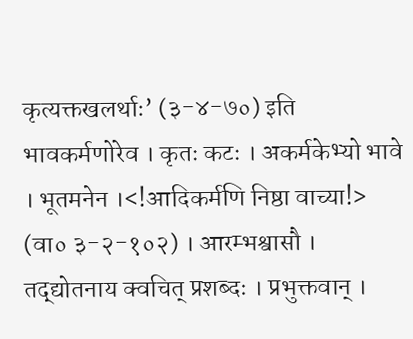कृत्यक्तखलर्थाः’ (३-४-७०) इति भावकर्मणोरेव । कृतः कटः । अकर्मकेभ्यो भावे । भूतमनेन ।<!आदिकर्मणि निष्ठा वाच्या!> (वा० ३-२-१०२) । आरम्भश्वासौ । तद्द्योतनाय क्वचित् प्रशब्दः । प्रभुक्तवान् ।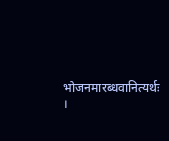भोजनमारब्धवानित्यर्थः ।